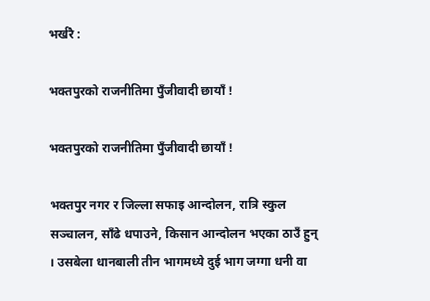भर्खरै :

भक्तपुरको राजनीतिमा पुँजीवादी छायाँ !

भक्तपुरको राजनीतिमा पुँजीवादी छायाँ !

भक्तपुर नगर र जिल्ला सफाइ आन्दोलन, रात्रि स्कुल सञ्चालन, साँढे धपाउने, किसान आन्दोलन भएका ठाउँ हुन् । उसबेला धानबाली तीन भागमध्ये दुई भाग जग्गा धनी वा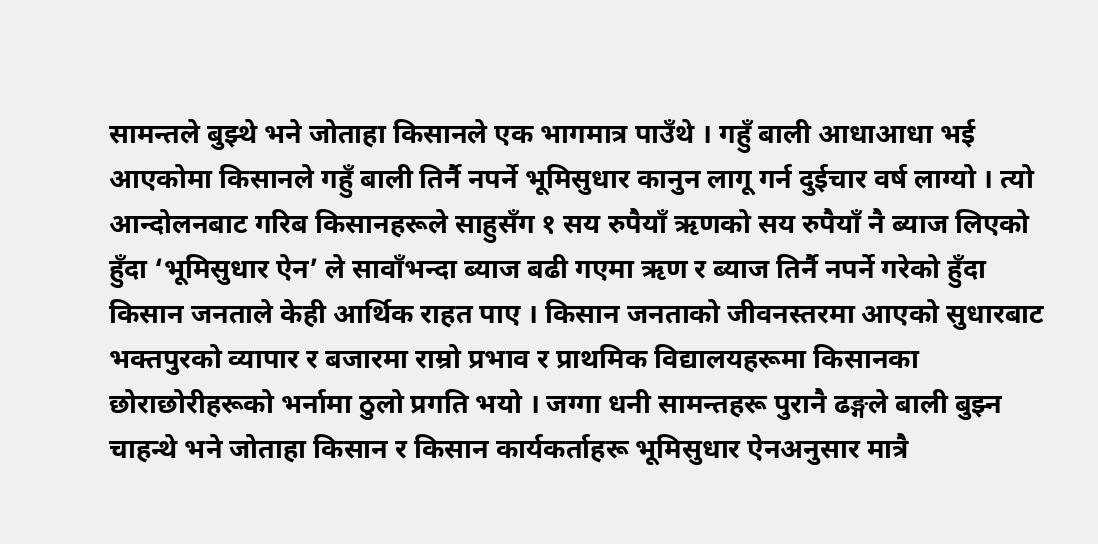सामन्तले बुझ्थे भने जोताहा किसानले एक भागमात्र पाउँथे । गहुँ बाली आधाआधा भई आएकोमा किसानले गहुँ बाली तिर्नै नपर्ने भूमिसुधार कानुन लागू गर्न दुईचार वर्ष लाग्यो । त्यो आन्दोलनबाट गरिब किसानहरूले साहुसँग १ सय रुपैयाँ ऋणको सय रुपैयाँ नै ब्याज लिएको हुँदा ‘भूमिसुधार ऐन’ ले सावाँभन्दा ब्याज बढी गएमा ऋण र ब्याज तिर्नै नपर्ने गरेको हुँदा किसान जनताले केही आर्थिक राहत पाए । किसान जनताको जीवनस्तरमा आएको सुधारबाट भक्तपुरको व्यापार र बजारमा राम्रो प्रभाव र प्राथमिक विद्यालयहरूमा किसानका छोराछोरीहरूको भर्नामा ठुलो प्रगति भयो । जग्गा धनी सामन्तहरू पुरानै ढङ्गले बाली बुझ्न चाहन्थे भने जोताहा किसान र किसान कार्यकर्ताहरू भूमिसुधार ऐनअनुसार मात्रै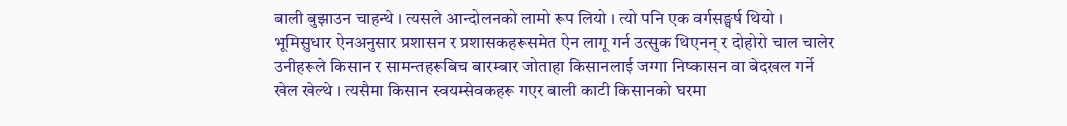बाली बुझाउन चाहन्थे । त्यसले आन्दोलनको लामो रूप लियो । त्यो पनि एक वर्गसङ्घर्ष थियो । भूमिसुधार ऐनअनुसार प्रशासन र प्रशासकहरूसमेत ऐन लागू गर्न उत्सुक थिएनन् र दोहोरो चाल चालेर उनीहरूले किसान र सामन्तहरूबिच बारम्बार जोताहा किसानलाई जग्गा निष्कासन वा बेदखल गर्ने खेल खेल्थे । त्यसैमा किसान स्वयम्सेवकहरू गएर बाली काटी किसानको घरमा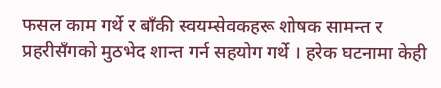फसल काम गर्थे र बाँकी स्वयम्सेवकहरू शोषक सामन्त र प्रहरीसँगको मुठभेद शान्त गर्न सहयोग गर्थे । हरेक घटनामा केही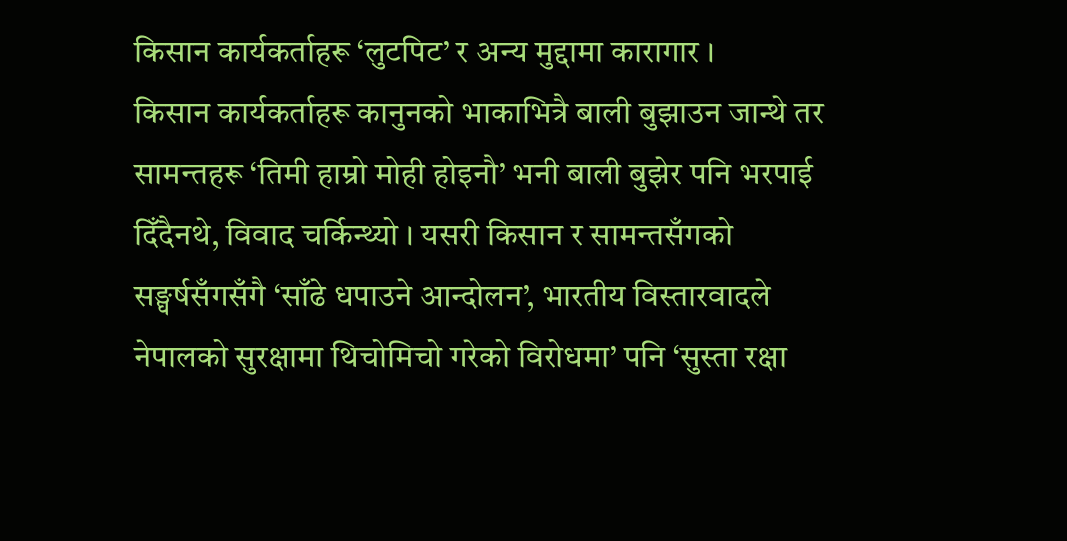किसान कार्यकर्ताहरू ‘लुटपिट’ र अन्य मुद्दामा कारागार ।
किसान कार्यकर्ताहरू कानुनको भाकाभित्रै बाली बुझाउन जान्थे तर सामन्तहरू ‘तिमी हाम्रो मोही होइनौ’ भनी बाली बुझेर पनि भरपाई दिँदैनथे, विवाद चर्किन्थ्यो । यसरी किसान र सामन्तसँगको सङ्घर्षसँगसँगै ‘साँढे धपाउने आन्दोलन’, भारतीय विस्तारवादले नेपालको सुरक्षामा थिचोमिचो गरेको विरोधमा’ पनि ‘सुस्ता रक्षा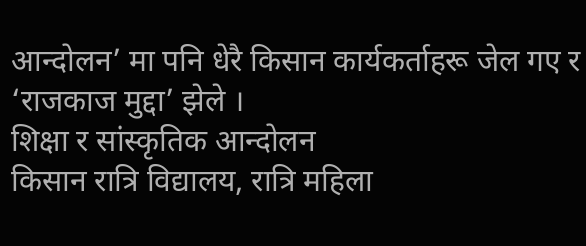आन्दोलन’ मा पनि धेरै किसान कार्यकर्ताहरू जेल गए र ‘राजकाज मुद्दा’ झेले ।
शिक्षा र सांस्कृतिक आन्दोलन
किसान रात्रि विद्यालय, रात्रि महिला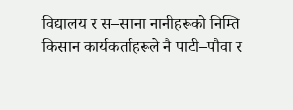विद्यालय र स–साना नानीहरूको निम्ति किसान कार्यकर्ताहरूले नै पाटी–पौवा र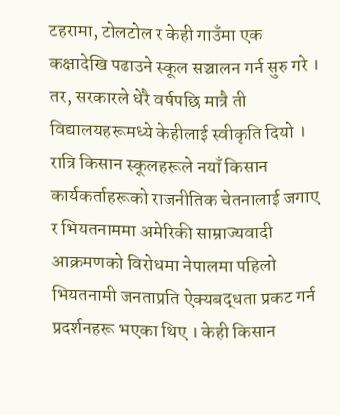टहरामा, टोलटोल र केही गाउँमा एक कक्षादेखि पढाउने स्कूल सञ्चालन गर्न सुरु गरे । तर, सरकारले धेरै वर्षपछि मात्रै ती विद्यालयहरूमध्ये केहीलाई स्वीकृति दियो ।
रात्रि किसान स्कूलहरूले नयाँ किसान कार्यकर्ताहरूको राजनीतिक चेतनालाई जगाए र भियतनाममा अमेरिकी साम्राज्यवादी आक्रमणको विरोधमा नेपालमा पहिलो भियतनामी जनताप्रति ऐक्यबद्धता प्रकट गर्न प्रदर्शनहरू भएका थिए । केही किसान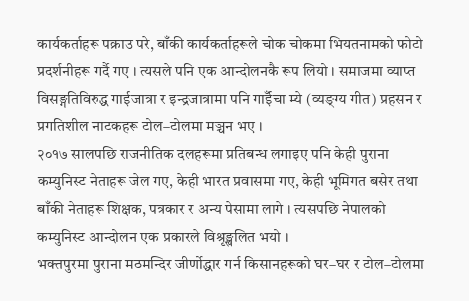कार्यकर्ताहरू पक्राउ परे, बाँकी कार्यकर्ताहरूले चोक चोकमा भियतनामको फोटो प्रदर्शनीहरू गर्दै गए । त्यसले पनि एक आन्दोलनकै रूप लियो । समाजमा व्याप्त विसङ्गतिविरुद्ध गाईजात्रा र इन्द्रजात्रामा पनि गाईँचा म्ये (व्यङ्ग्य गीत) प्रहसन र प्रगतिशील नाटकहरू टोल–टोलमा मञ्चन भए ।
२०१७ सालपछि राजनीतिक दलहरूमा प्रतिबन्ध लगाइए पनि केही पुराना कम्युनिस्ट नेताहरू जेल गए, केही भारत प्रवासमा गए, केही भूमिगत बसेर तथा बाँकी नेताहरू शिक्षक, पत्रकार र अन्य पेसामा लागे । त्यसपछि नेपालको कम्युनिस्ट आन्दोलन एक प्रकारले विश्रृङ्खलित भयो ।
भक्तपुरमा पुराना मठमन्दिर जीर्णोद्धार गर्न किसानहरूको घर–घर र टोल–टोलमा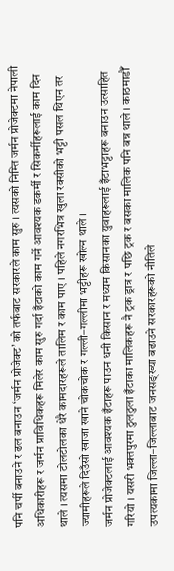पनि चर्पी बनाउने र ढल बनाउन ‘जर्मन प्रोजेक्ट’ को तर्फबाट सरकारले काम सुरु । त्यसको निम्ति जर्मन प्रोजेक्टमा नेपाली अधिकारीहरू र जर्मन प्राविधिकहरू मिलेर काम सुरु गर्दा इँटाको काम गर्ने आवश्यक डकर्मी र सिकर्मीहरूलाई काम दिन थाले । त्यसमा टोलटोलका धेरै कामदारहरूले तालिम र काम पाए । पहिले नगरभित्र खुला रक्सीको भट्टी पसल थिएन तर ज्यामीहरूले दिउँसो खाजा खाने चोकचोक र गल्ली–गल्लीमा भट्टीहरू खोल्न थाले ।
जर्मन प्रोजेक्टलाई आवश्यक इँटाहरू पाउन धनी किसान र मध्यम किसानका युवाहरूलाई इँटाभट्टाहरू बनाउन उत्साहित गरियो । यसरी भक्तपुरमा ठुलठुला इँटाका मालिकहरू नै ट्रक ड्रात्र र पछि ट्रक र बसका मालिक पनि बन्न थाले । काठमाडौँ उपत्यकामा जिल्ला–जिल्लाबाट जनसङ्ख्या बढाउने सरकारहरूको नीतिले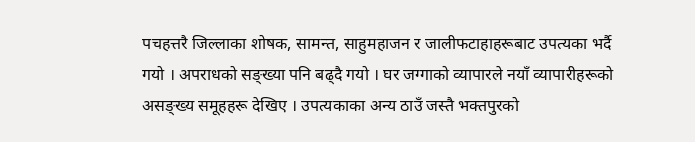पचहत्तरै जिल्लाका शोषक, सामन्त, साहुमहाजन र जालीफटाहाहरूबाट उपत्यका भर्दै गयो । अपराधको सङ्ख्या पनि बढ्दै गयो । घर जग्गाको व्यापारले नयाँ व्यापारीहरूको असङ्ख्य समूहहरू देखिए । उपत्यकाका अन्य ठाउँ जस्तै भक्तपुरको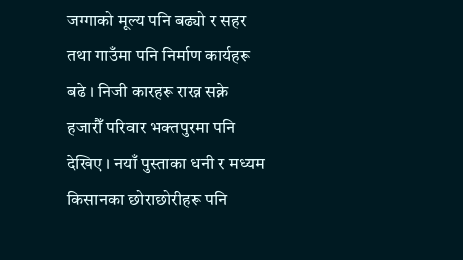जग्गाको मूल्य पनि बढ्यो र सहर तथा गाउँमा पनि निर्माण कार्यहरू बढे । निजी कारहरू राख्न सक्ने हजारौँ परिवार भक्तपुरमा पनि देखिए । नयाँ पुस्ताका धनी र मध्यम किसानका छोराछोरीहरू पनि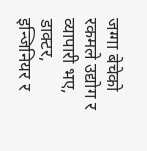जग्गा बेचेको रकमले उद्योग र व्यापारी भए, डाक्टर, इन्जिनियर र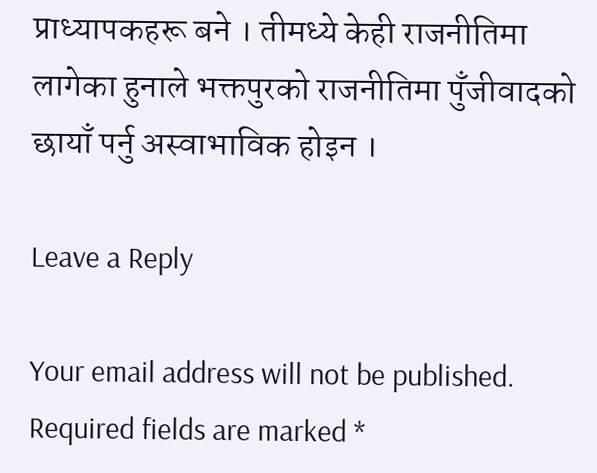प्राध्यापकहरू बने । तीमध्ये केही राजनीतिमा लागेका हुनाले भक्तपुरको राजनीतिमा पुँजीवादको छायाँ पर्नु अस्वाभाविक होइन ।

Leave a Reply

Your email address will not be published. Required fields are marked *